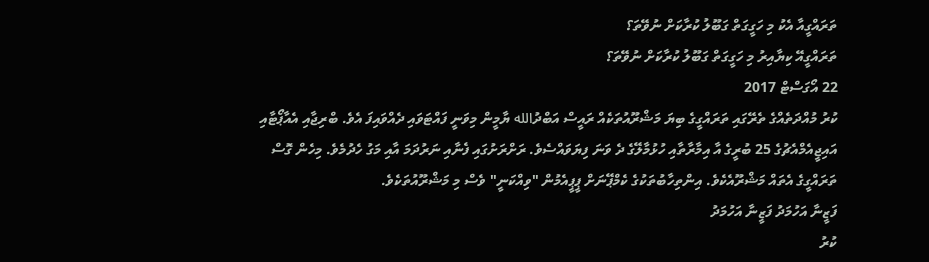ތަރައްގީއާ އެކު މި ހަގީގަތް ގަބޫލު ކުރާކަށް ނުވޭތަ؟
ތަރައްގީއޭ ކިޔާއިރު މި ހަގީގަތް ގަބޫލު ކުރާކަށް ނުވޭތަ؟
22 އޯގަސްޓް 2017
ކުރު މުއްދަތެއްގެ ތެރޭގައި ތަރައްގީގެ ބިޔަ މަޝްރޫއުތަކެއް ރައީސް އަބްދުالله ޔާމީން މިވަނީ ފައްޓަވައި ދެއްވައިފަ އެވެ. ބްރިޖާއި އެއާޕޯޓާއި އައިޖީއެމްއެޗުގެ 25 ބުރީގެ އާ އިމާރާތާއި ހުޅުމާލޭގެ ދެ ވަނަ ފިޔަވައްސެވެ. ރަށްރަށުގައި ފެނާއި ނަރުދަމަ އާއި މަގު ހެދުމެވެ. މިހެން ގޮސް ތަރައްގީގެ އެތައް މަޝްރޫއެކެވެ. އިންތިހާބުތަކުގެ ކެމްޕޭނަށް ޕީޕީއެމުން "ވިއްކަނީ" ވެސް މި މަޝްރޫއުތަކެވެ.
ފަޒީނާ އަހުމަދު ފަޒީނާ އަހުމަދު
ކުރު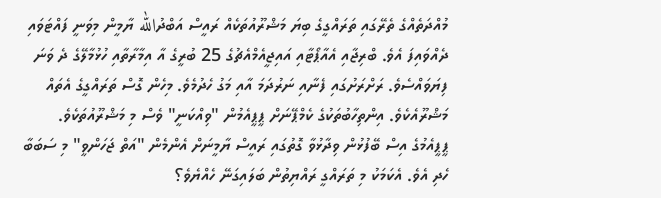މުއްދަތެއްގެ ތެރޭގައި ތަރައްގީގެ ބިޔަ މަޝްރޫއުތަކެއް ރައީސް އަބްދުالله ޔާމީން މިވަނީ ފައްޓަވައި ދެއްވައިފަ އެވެ. ބްރިޖާއި އެއާޕޯޓާއި އައިޖީއެމްއެޗުގެ 25 ބުރީގެ އާ އިމާރާތާއި ހުޅުމާލޭގެ ދެ ވަނަ ފިޔަވައްސެވެ. ރަށްރަށުގައި ފެނާއި ނަރުދަމަ އާއި މަގު ހެދުމެވެ. މިހެން ގޮސް ތަރައްގީގެ އެތައް މަޝްރޫއެކެވެ. އިންތިހާބުތަކުގެ ކެމްޕޭނަށް ޕީޕީއެމުން "ވިއްކަނީ" ވެސް މި މަޝްރޫއުތަކެވެ.
ޕީޕީއެމުގެ އިސް ބޭފުޅުން ވިދާޅުވާ ގޮތުގައި ރައީސް ޔާމީނަށް އެންމެން "އަތް ޖަހަންވީ" މި ސަބަބާ ހެދި އެވެ. އެކަމަކު މި ތަރައްގީ ރައްޔިތުން ބަލައިގަނޭ ހެއްޔެވެ؟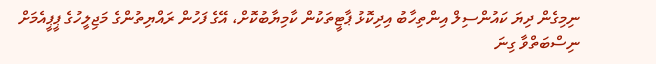ނިމިގެން ދިޔަ ކައުންސިލް އިންތިހާބު އިދިކޮޅު ޕާޓީތަކުން ކާމިޔާބުކޮށް، އޭގެ ފަހުން ރައްޔިތުންގެ މަޖިލީހުގެ ޕީޕީއެމަށް ނިސްބަތްވާ ގިނަ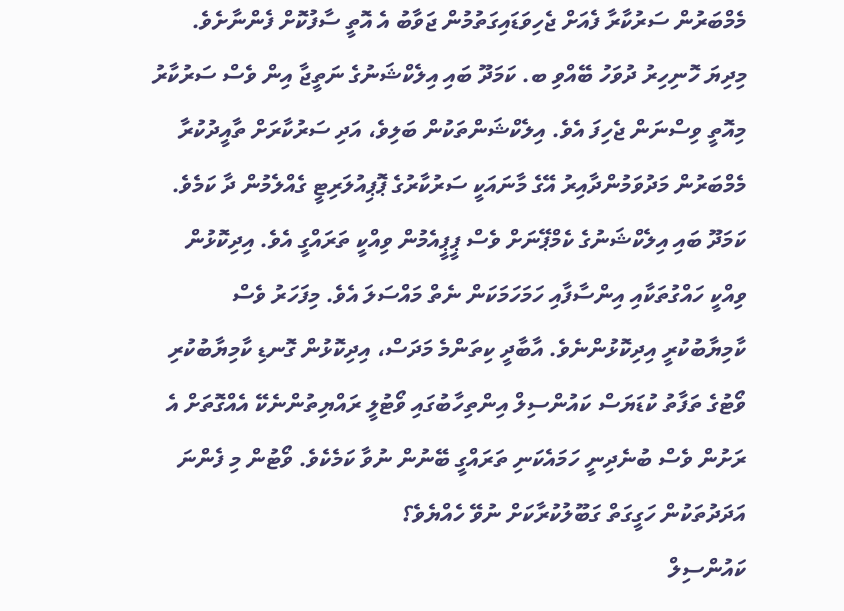މެމްބަރުން ސަރުކާރާ ފެއަށް ޖެހިވަޑައިގަތުމުން ޖަވާބު އެ އޮތީ ސާފުކޮށް ފެންނާށެވެ. މިދިޔަ ހޮނިހިރު ދުވަހު ބޭއްވި ބ. ކަމަދޫ ބައި އިލެކްޝަނުގެ ނަތީޖާ އިން ވެސް ސަރުކާރު މިއޮތީ ވިސްނަން ޖެހިފަ އެވެ. އިލެކްޝަންތަކުން ބަލިވެ، އަދި ސަރުކާރަށް ތާއީދުކުރާ މެމްބަރުން މަދުވަމުންދާއިރު އޭގެ މާނައަކީ ސަރުކާރުގެ ޕޮޕިއުލަރިޓީ ގެއްލެމުން ދާ ކަމެވެ.
ކަމަދޫ ބައި އިލެކްޝަނުގެ ކެމްޕޭނަށް ވެސް ޕީޕީއެމުން ވިއްކީ ތަރައްގީ އެވެ. އިދިކޮޅުން ވިއްކީ ހައްގުތަކާއި އިންސާފާއި ހަމަހަމަކަން ނެތް މައްސަލަ އެވެ. މިފަހަރު ވެސް ކާމިޔާބުކުރީ އިދިކޮޅުންނެވެ. އާބާދީ ކިތަންމެ މަދަސް، އިދިކޮޅުން ގޮނޑި ކާމިޔާބުކުރި ވޯޓުގެ ތަފާތު ކުޑަޔަސް ކައުންސިލް އިންތިހާބުގައި ވޯޓުލީ ރައްޔިތުންނެކޭ އެއްގޮތަށް އެ ރަށުން ވެސް ބުނެދިނީ ހަމައެކަނި ތަރައްގީ ބޭނުން ނުވާ ކަމެކެވެ. ވޯޓުން މި ފެންނަ އަދަދުތަކުން ހަގީގަތް ގަބޫލުކުރާކަށް ނުވޭ ހެއްޔެވެ؟
ކައުންސިލް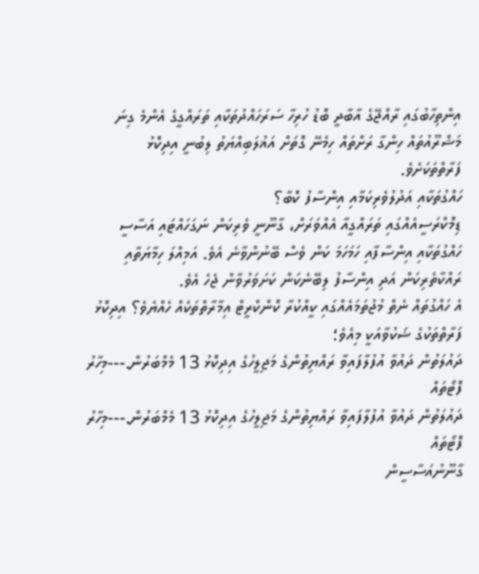އިންތިހާބުގައި ރާއްޖޭގެ އާބާދީ ބޮޑު ހުރިހާ ސަރަހައްދުތަކާއި ތަރައްގީގެ އެންމެ ގިނަ މަޝްރޫއުތައް ހިންގާ ރަށްތައް ހިމެނޭ ގޮތަށް އަޣުލަބިއްޔަތު ލިބުނީ އިދިކޮޅު ފަރާތްތަކަށެވެ.
ހައްގުތަކާއި އަދުލުވެރިކަމާއި އިންސާފު ކޮބާ؟
ޑިމޮކްރަސީއެއްގައި ތަރައްގީއާ އެއްވަރަށް، ގާނޫނީ ވެރިކަން ނަގަހައްޓައި އަސާސީ ހައްގުތަކާއި އިންސާފާއި ހަމަހަމަ ކަން ވެސް ބޭނުންވާނެ އެވެ. އަމިއްލަ ހިމާޔަތާއި ރައްކާތެރިކަން އަދި އިންސާފު ލިބޭނެކަން ކަށަވަރުވާން ޖެހެ އެވެ.
އެ ހައްގުތައް ނެތް މުޖުތަމައެއްގައި ކީއްކުރާ ކޮންކްރީޓް އިމާރާތްތަކެއް ހެއްޔެވެ؟ އިދިކޮޅު ފަރާތްތަކުގެ ޝަކުވާއަކީ މިއެވެ؛
ދައުލަތުން ދައުވާ އުފުލާފައިވާ ރައްޔިތުންގެ މަޖިލީހުގެ އިދިކޮޅު 13 މެމްބަރުން.---މިހާރު ފޮޓޯތައް
ދައުލަތުން ދައުވާ އުފުލާފައިވާ ރައްޔިތުންގެ މަޖިލީހުގެ އިދިކޮޅު 13 މެމްބަރުން.---މިހާރު ފޮޓޯތައް
ގާނޫނުއަސާސީން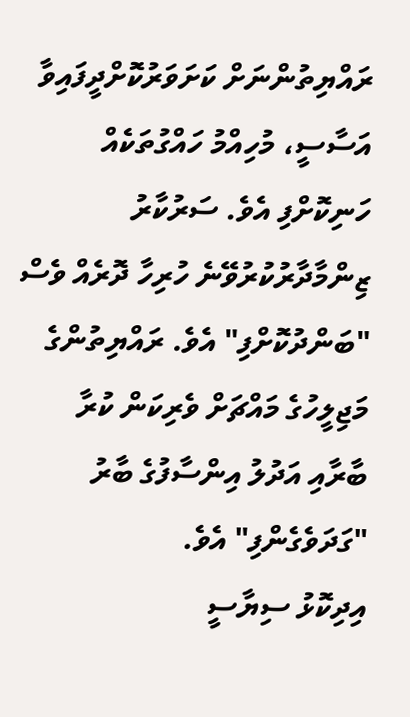ރައްޔިތުންނަށް ކަށަވަރުކޮށްދީފައިވާ އަސާސީ، މުހިއްމު ހައްގުތަކެއް ހަނިކޮށްފި އެވެ. ސަރުކާރު ޒިންމާދާރުކުރުވޭނެ ހުރިހާ ދޮރެއް ވެސް "ބަންދުކޮށްފި" އެވެ. ރައްޔިތުންގެ މަޖިލީހުގެ މައްޗަށް ވެރިކަން ކުރާ ބާރާއި އަދުލު އިންސާފުގެ ބާރު "ގަދަވެގެންފި" އެވެ.
އިދިކޮޅު ސިޔާސީ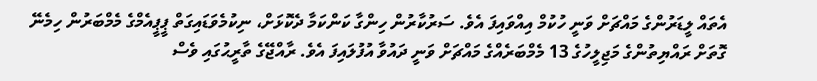އެތައް ލީޑަރުންގެ މައްޗަށް ވަނީ ހުކުމް އިއްވައިފަ އެވެ. ސަރުކާރުން ހިންގާ ކަންކަމާ ދެކޮޅަށް، ނިކުމެވަޑައިގަތް ޕީޕީއެމްގެ މެމްބަރުން ހިމެނޭ ގޮތަށް ރައްޔިތުންގެ މަޖިލީހުގެ 13 މެމްބަރެއްގެ މައްޗަށް ވަނީ ދައުވާ އުފުލައިފަ އެވެ. ރާއްޖޭގެ ތާރީޙުގައި ވެސް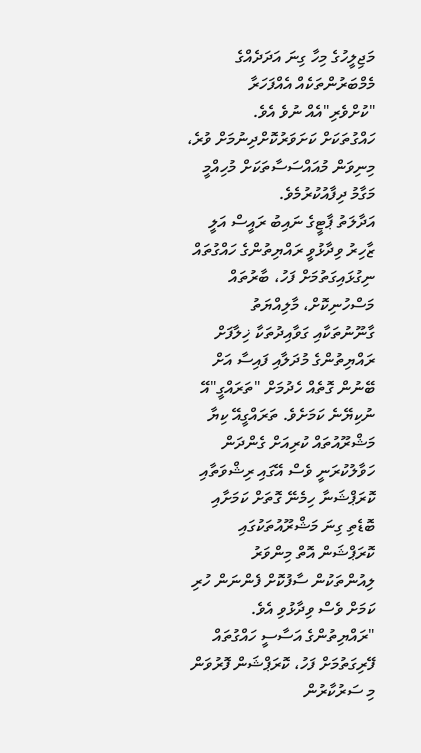މަޖިލީހުގެ މިހާ ގިނަ އަދަދެއްގެ މެމްބަރުންތަކެއް އެއްފަހަރާ "ކުށްވެރި"އެއް ނުވެ އެވެ.
ހައްގުތަކަށް ކަށަވަރުކޮށްދިނުމަށް ވުރެ، މިނިވަން މުއައްސަސާތަކަށް މުހިއްމީ މަގާމު ދިފާއުކުރުމެވެ.
އަދާލަތު ޕާޓީގެ ނައިބު ރައީސް އަލީ ޒާހިރު ވިދާޅުވީ ރައްޔިތުންގެ ހައްގުތައް ނިގުޅައިގަތުމަށް ފަހު، ބާރުތައް މަސްހުނިކޮށް، މާލިއްޔަތު ގާނޫނުތަކާއި ގަވާއިދުތަކާ ޚިލާފަށް ރައްޔިތުންގެ މުދަލާއި ފައިސާ އަށް ބޭނުން ގޮތެއް ހެދުމަށް "ތަރައްގީ"އޭ ނުކިޔޭނެ ކަމަށެވެ. ތަރައްގީއޭ ކިޔާ މަޝްރޫއުތައް ކުރިއަށް ގެންދަން ހަވާލުކުރަނީ ވެސް އޭގައި ރިޝްވަތާއި ކޮރަޕްޝަނާ ހިމެނޭ ގޮތަށް ކަމަށާއި ބޮޑެތި ގިނަ މަޝްރޫއުތަކުގައި ކޮރަޕްޝަން އޮތް މިންވަރު ލިއުންތަކުން ސާފުކޮށް ފެންނަން ހުރި ކަމަށް ވެސް ވިދާޅުވި އެވެ.
"ރައްޔިތުންގެ އަސާސީ ހައްގުތައް ފޭރިގަތުމަށް ފަހު، ކޮރަޕްޝަން ފޮރުވަން މި ސަރުކާރުން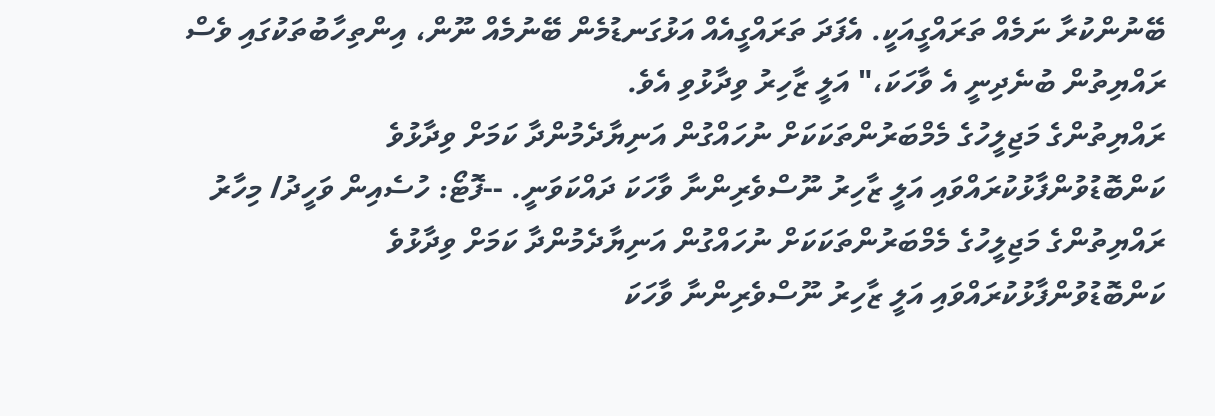ބޭނުންކުރާ ނަމެއް ތަރައްގީއަކީ. އެފަދަ ތަރައްގީއެއް އަޅުގަނޑުމެން ބޭނުމެއް ނޫން، އިންތިހާބުތަކުގައި ވެސް ރައްޔިތުން ބުނެދިނީ އެ ވާހަކަ،" އަލީ ޒާހިރު ވިދާޅުވި އެވެ.
ރައްޔިތުންގެ މަޖިލީހުގެ މެމްބަރުންތަކަކަށް ނުހައްގުން އަނިޔާދެމުންދާ ކަމަށް ވިދާޅުވެ ކަންބޮޑުވުންފާޅުކުރައްވައި އަލީ ޒާހިރު ނޫސްވެރިންނާ ވާހަކަ ދައްކަވަނީ. --ފޮޓޯ: ހުސެއިން ވަހީދު/ މިހާރު
ރައްޔިތުންގެ މަޖިލީހުގެ މެމްބަރުންތަކަކަށް ނުހައްގުން އަނިޔާދެމުންދާ ކަމަށް ވިދާޅުވެ ކަންބޮޑުވުންފާޅުކުރައްވައި އަލީ ޒާހިރު ނޫސްވެރިންނާ ވާހަކަ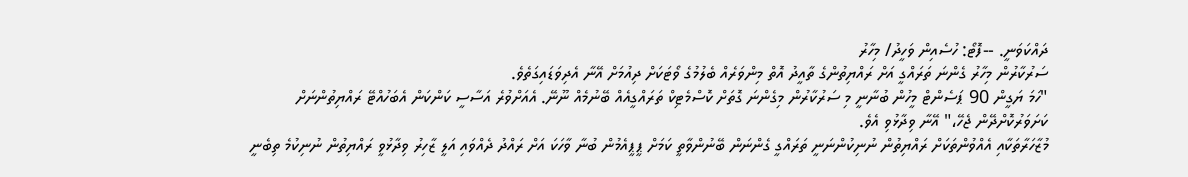ދައްކަވަނީ. --ފޮޓޯ: ހުސެއިން ވަހީދު/ މިހާރު
ސަރުކާރުން މިހާރު ގެންނަ ތަރައްގީ އަށް ރައްޔިތުންގެ ތާއީދު އޮތް މިންވަރެއް ބެލުމުގެ ވޯޓަކަށް ދިއުމަށް އޭނާ އެދިވަޑައިގަތެވެ.
"ހަމަ ޔަގީން 90 ޕަސެންޓް މީހުން ބުނާނީ މި ސަރުކާރުން މިގެންނަ ގޮތަށް ކޮސްމެޓިކް ތަރައްގީއެއް ބޭނުމެއް ނޫނޭ. އެއަށްވުރެ އަސާސީ ކަންކަން އެބަހުއްޓޭ ރައްޔިތުންނަށް ކަށަވަރުކޮށްދޭން ޖެހޭ،" އޭނާ ވިދާޅުވި އެވެ.
މުޒާހަރާތަކާއި އެއްވުންތަކަށް ރައްޔިތުން ނުނިކުންނަނީ ތަރައްގީ ގެންނަން ބޭނުންވާތީ ކަމަށް ޕީޕީއެމުން ބުނާ ވާހަކަ އަށް ރައްދު ދެއްވައި އަލީ ޒާހިރު ވިދާޅުވީ ރައްޔިތުން ނުނިކުމެ ތިބެނީ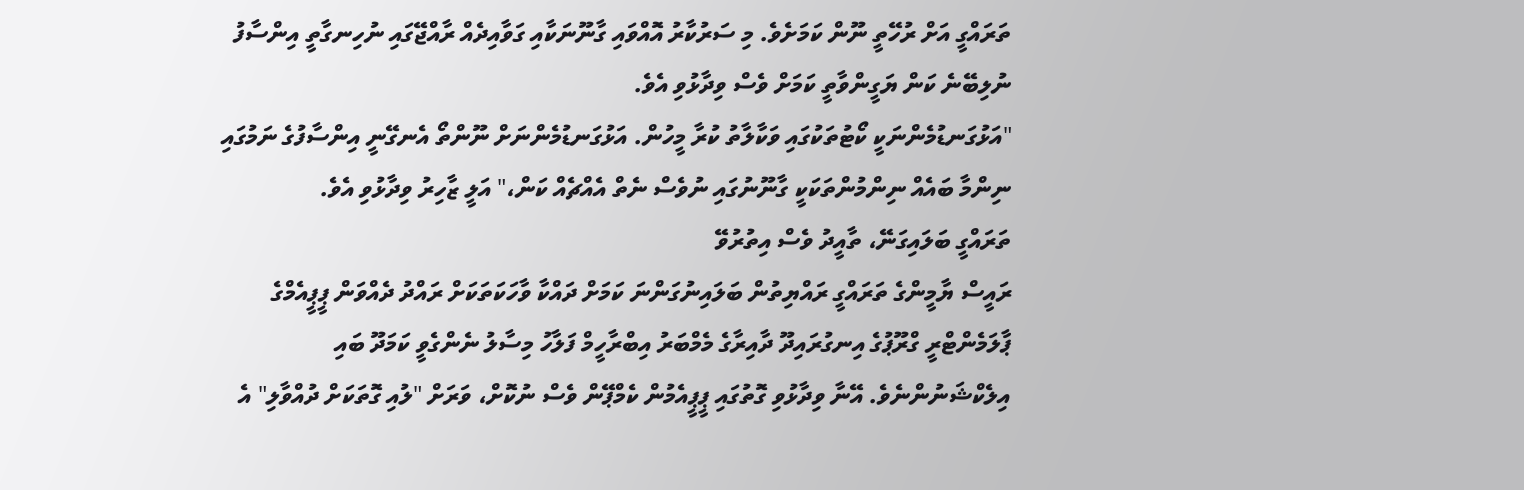ތަރައްގީ އަށް ރުހޭތީ ނޫން ކަމަށެވެ. މި ސަރުކާރު އޮއްވައި ގާނޫނަކާއި ގަވާއިދެއް ރާއްޖޭގައި ނުހިނގާތީ އިންސާފު ނުލިބޭނެ ކަން ޔަގީންވާތީ ކަމަށް ވެސް ވިދާޅުވި އެވެ.
"އަޅުގަނޑުމެންނަކީ ކޯޓުތަކުގައި ވަކާލާތު ކުރާ މީހުން. އަޅުގަނޑުމެންނަށް ނޫންތޯ އެނގޭނީ އިންސާފުގެ ނަމުގައި ނިންމާ ބައެއް ނިންމުންތަކަކީ ގާނޫނުގައި ނުވެސް ނެތް އެއްޗެއް ކަން،" އަލީ ޒާހިރު ވިދާޅުވި އެވެ.
ތަރައްގީ ބަލައިގަނޭ، ތާއީދު ވެސް އިތުރުވޭ
ރައީސް ޔާމީންގެ ތަރައްގީ ރައްޔިތުން ބަލައިނުގަންނަ ކަމަށް ދައްކާ ވާހަކަތަކަށް ރައްދު ދެއްވަން ޕީޕީއެމްގެ ޕާލަމެންޓްރީ ގްރޫޕުގެ އިނގުރައިދޫ ދާއިރާގެ މެމްބަރު އިބްރާހީމް ފަލާހު މިސާލު ނެންގެވީ ކަމަދޫ ބައި އިލެކްޝަނުންނެވެ. އޭނާ ވިދާޅުވި ގޮތުގައި ޕީޕީއެމުން ކެމްޕޭން ވެސް ނުކޮށް، ވަރަށް "ލުއި ގޮތަކަށް ދުއްވާލި" އެ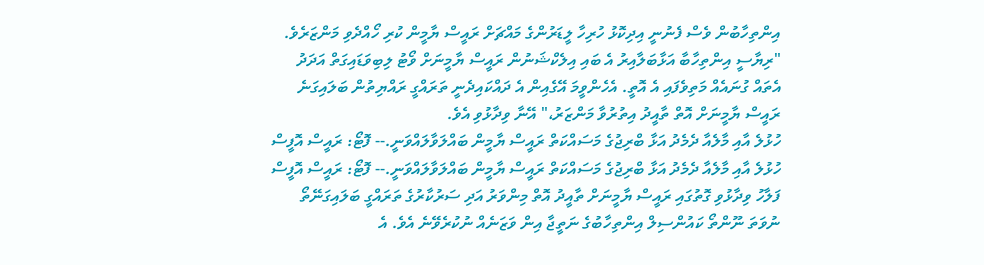އިންތިހާބުން ވެސް ފެނުނީ އިދިކޮޅު ހުރިހާ ލީޑަރުންގެ މައްޗަށް ރައީސް ޔާމީން ކުރި ހޯއްދެވި މަންޒަރެވެ.
"ރިޔާސީ އިންތިހާބާ އަޅާބަލާއިރު އެ ބައި އިލެކްޝަނުން ރައީސް ޔާމީނަށް ވޯޓު ލިބިވަޑައިގަތް އަދަދު އެތައް ގުނައެއް މަތިވެފައި އެ އޮތީ. އެހެންވީމަ އޭގެއިން އެ ދައްކައިދެނީ ތަރައްގީ ރައްޔިތުން ބަލައިގަނެ ރައީސް ޔާމީނަށް އޮތް ތާއީދު އިތުރުވާ މަންޒަރު،" އޭނާ ވިދާޅުވި އެވެ.
ހުޅުލެ އާއި މާލެއާ ދެމެދު އަޅާ ބްރިޖުގެ މަސައްކަތް ރައީސް ޔާމީން ބައްލަވާލައްވަނީ.-- ފޮޓޯ: ރައީސް އޮފީސް
ހުޅުލެ އާއި މާލެއާ ދެމެދު އަޅާ ބްރިޖުގެ މަސައްކަތް ރައީސް ޔާމީން ބައްލަވާލައްވަނީ.-- ފޮޓޯ: ރައީސް އޮފީސް
ފަލާހު ވިދާޅުވި ގޮތުގައި ރައީސް ޔާމީނަށް ތާއީދު އޮތް މިންވަރު އަދި ސަރުކާރުގެ ތަރައްގީ ބަލައިގަނޭތޯ ނުވަތަ ނޫންތޯ ކައުންސިލް އިންތިހާބުގެ ނަތީޖާ އިން ވަޒަނެއް ނުކުރެވޭނެ އެވެ. އެ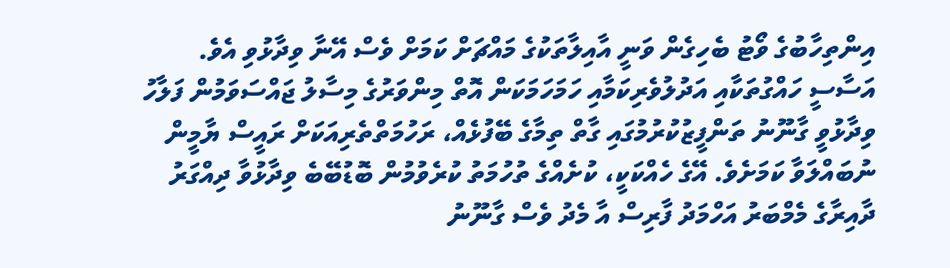އިންތިހާބުގެ ވޯޓު ބެހިގެން ވަނީ އާއިލާތަކުގެ މައްޗަށް ކަމަށް ވެސް އޭނާ ވިދާޅުވި އެވެ.
އަސާސީ ހައްގުތަކާއި އަދުލުވެރިކަމާއި ހަމަހަމަކަން އޮތް މިންވަރުގެ މިސާލު ޖައްސަވަމުން ފަލާހު ވިދާޅުވީ ގާނޫނު ތަންފީޒުކުރުމުގައި ގާތް ތިމާގެ ބޭފުޅެއް، ރަހުމަތްތެރިއަކަށް ރައީސް ޔާމީން ނުބައްލަވާ ކަމަށެވެ. އޭގެ ހެއްކަކީ، ކުށެއްގެ ތުހުމަތު ކުރެވުމުން ބޮޑުބޭބެ ވިދާޅުވާ ދިއްގަރު ދާއިރާގެ މެމްބަރު އަހްމަދު ފާރިސް އާ މެދު ވެސް ގާނޫނު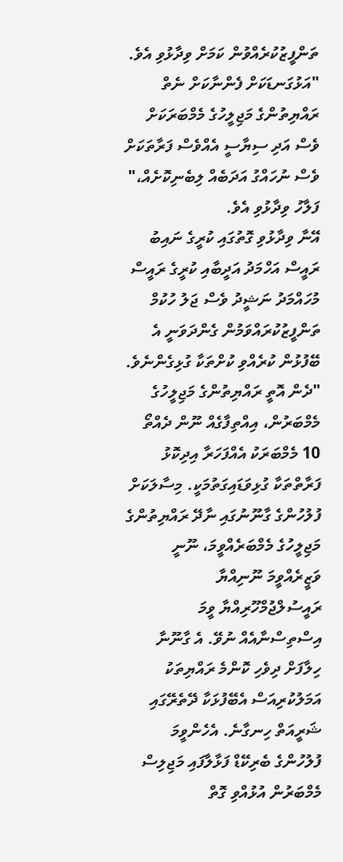ތަންފީޒުކުރެއްވުން ކަމަށް ވިދާޅުވި އެވެ.
"އަޅުގަނޑަކަށް ފެންނާކަށް ނެތް ރައްޔިތުންގެ މަޖިލީހުގެ މެމްބަރަކަށް ވެސް އަދި ސިޔާސީ އެއްވެސް ފަރާތަކަށް ވެސް ނުހައްގު އަދަބެއް ލިބެނިކޮށެއް،" ފަލާހު ވިދާޅުވި އެވެ.
އޭނާ ވިދާޅުވި ގޮތުގައި ކުރީގެ ނައިބު ރައީސް އަހްމަދު އަދީބާއި ކުރީގެ ރައީސް މުހައްމަދު ނަޝީދު ވެސް ޖަލު ހުކުމް ތަންފީޒުކުރައްވަމުން ގެންދަވަނީ އެ ބޭފުޅުން ކުރެއްވި ކުށްތަކާ ގުޅިގެންނެވެ.
"ދެން އޮތީ ރައްޔިތުންގެ މަޖިލީހުގެ މެމްބަރުން، އިއްތިފާގެއް ނޫން ދެއްތޯ 10 މެމްބަރަކު އެއްފަހަރާ އިދިކޮޅު ފަރާތްތަކާ ގުޅިވަޑައިގަތުމަކީ. މިސާލަކަށް ފުލުހުންގެ ގާނޫނުގައި ނާދޭ ރައްޔިތުންގެ މަޖިލީހުގެ މެމްބަރެއްވީމަ، ނޫނީ ވަޒީރެއްވީމަ ނޫނިއްޔާ ރައީސުލްޖުމްހޫރިއްޔާ ވީމަ އިސްތިސްނާއެއް ނުވޭ. އެ ގާނޫނާ ހިލާފަށް ދިވެހި ކޮންމެ ރައްޔިތަކު އަމަލުކުރިއަސް އެބޭފުޅަކާ ދޭތެރޭގައި ޝަރީއަތް ހިނގާނެ. އެހެންވީމަ ފުލުހުންގެ ބެރިކޭޑް ފަޅާލާފައި މަޖިލިސް މެމްބަރުން އުޅުއްވި ގޮތް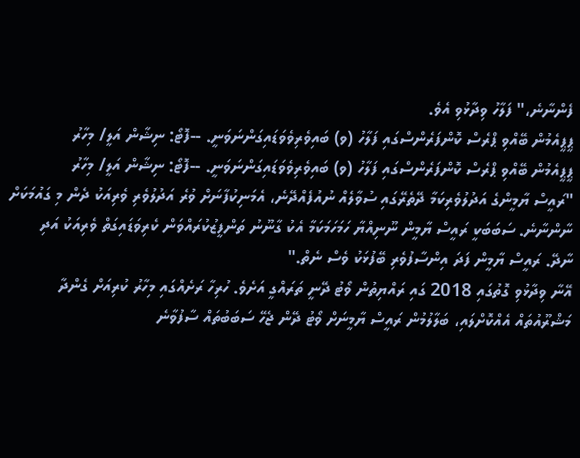ފެންނާނެ،" ފަލާހު ވިދާޅުވި އެވެ.
ޕީޕީއެމުން ބޭއްވި ޕްރެސް ކޮންފަރެންސްގައި ފަލާހު (ވ) ބައިވެރިވެވަޑައިގަންނަވަނީ. --ފޮޓޯ: ނިޝާން އަލީ/ މިހާރު
ޕީޕީއެމުން ބޭއްވި ޕްރެސް ކޮންފަރެންސްގައި ފަލާހު (ވ) ބައިވެރިވެވަޑައިގަންނަވަނީ. --ފޮޓޯ: ނިޝާން އަލީ/ މިހާރު
"ރައީސް ޔާމީންގެ އަދުލުވެރިކަމާ ދޭތެރޭގައި ސުވާލެއް ނުއުފެއްދޭނެ، އެމަނިކުފާނަށް ވުރެ އަދުލުވެރި ވެރިއަކު ދެން މި ގައުމަކަށް ނާންނާނެ. ސަބަބަކީ ރައީސް ޔާމީން ނޫނިއްޔާ ހަމަހަމަކަމާ އެކު ގާނޫނު ތަންފީޒުކުރައްވަން ކެރިވަޑައިގަތް ވެރިއަކު އަދި ނާދޭ. ރައީސް ޔާމީން ފަދަ އިންސާފުވެރި ބޭފުޅަކު ވެސް ނެތް."
އޭނާ ވިދާޅުވި ގޮތުގައި 2018 ގައި ރައްޔިތުން ވޯޓު ދޭނީ ތަރައްގީ އަށެވެ. ހުރިހާ ރަށެއްގައި މިހާރު ކުރިއަށް ގެންދާ މަޝްރޫއުތައް އެއްކޮށްލައި، ބަލާލުމުން ރައީސް ޔާމީނަށް ވޯޓު ދޭން ޖެހޭ ސަބަބުތައް ސާފުވާނެ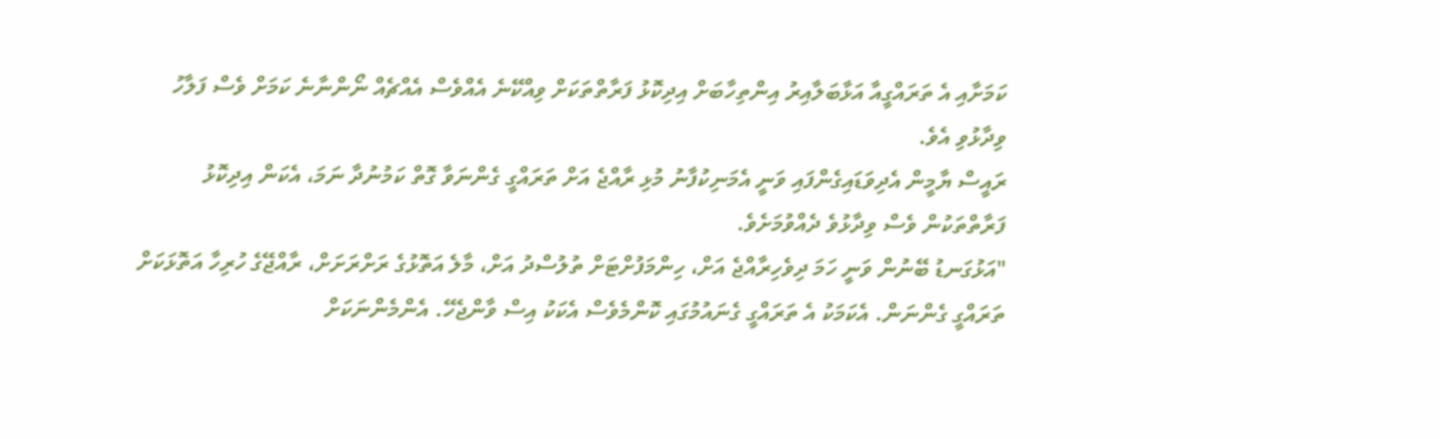ކަމަށާއި އެ ތަރައްގީއާ އަޅާބަލާއިރު އިންތިހާބަށް އިދިކޮޅު ފަރާތްތަކަށް ވިއްކޭނެ އެއްވެސް އެއްޗެއް ނޯންނާނެ ކަމަށް ވެސް ފަލާހު ވިދާޅުވި އެވެ.
ރައީސް ޔާމީން އެދިވަޑައިގެންފައި ވަނީ އެމަނިކުފާނު މުޅި ރާއްޖެ އަށް ތަރައްގީ ގެންނަވާ ގޮތް ކަމުނުދާ ނަމަ، އެކަން އިދިކޮޅު ފަރާތްތަކުން ވެސް ވިދާޅުވެ ދެއްވުމަށެވެ.
"އަޅުގަނޑު ބޭނުން ވަނީ ހަމަ ދިވެހިރާއްޖެ އަށް، ހިންމަފުށްޓަށް ތުލުސްދު އަށް، މާލެ އަތޮޅުގެ ރަށްރަށަށް، ރާއްޖޭގެ ހުރިހާ އަތޮޅަކަށް ތަރައްގީ ގެންނަން. އެކަމަކު އެ ތަރައްގީ ގެނައުމުގައި ކޮންމެވެސް އެކަކު އިސް ވާންޖެހޭ. އެންމެންނަކަށް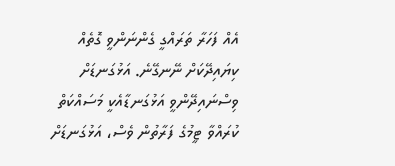އެއް ފަހަރާ ތަރައްގީ ގެންނަންވީ ގޮތެއް ކިޔައިދޭކަށް ނޭނގޭނެ. އަޅުގަނޑަށް ވިސްނައިދޭންވީ އަޅުގަނޑާއެކީ މަސައްކަތް ކުރައްވާ ޓީމުގެ ފަރާތުން ވެސް، އަޅުގަނޑަށް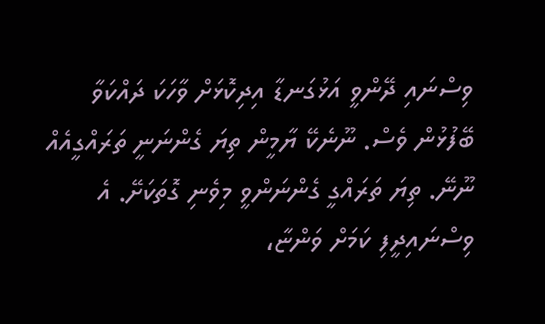ވިސްނައި ދޭންވީ އަޅުގަނޑާ އިދިކޮޅަށް ވާހަކަ ދައްކަވާ ބޭފުޅުން ވެސް. ނޫނެކޭ ޔާމީން ތިޔަ ގެންނަނީ ތަރައްގީއެއް ނޫނޭ. ތިޔަ ތަރައްގީ ގެންނަންވީ މިވެނި ގޮތަކަށޭ. އެ ވިސްނައިދީފި ކަމަށް ވަންޏާ،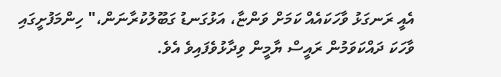އެއީ ރަނގަޅު ވާހަކައެއް ކަމަށް ވަންޏާ، އަޅުގަނޑު ގަބޫލުކުރާނަން،" ހިންމަފުށީގައި ވާހަކަ ދައްކަވަމުން ރައީސް ޔާމީން ވިދާޅުވެފައިވެ އެވެ.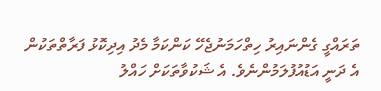ތަރައްގީ ގެންނައިރު ހިތްހަމަނުޖެހޭ ކަންކަމާ މެދު އިދިކޮޅު ފަރާތްތަކުން އެ ދަނީ އަޑުއުފުލަމުންނެވެ. އެ ޝަކުވާތަކަށް ހައްލު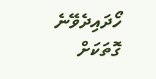ހޯދައިދެވޭނެ ގޮތަކަށް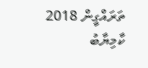ތަރައްގީން 2018 ކާމިޔާބު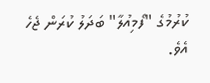ކުރުމުގެ "ފޯމިއުލާ" ބަދަލު ކުރަން ޖެހެ އެވެ.